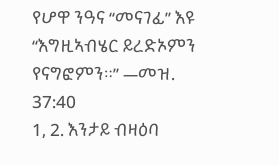የሆዋ ንዓና “መናገፊ” እዩ
“እግዚኣብሄር ይረድኦምን የናግፎምን።” —መዝ. 37:40
1, 2. እንታይ ብዛዕባ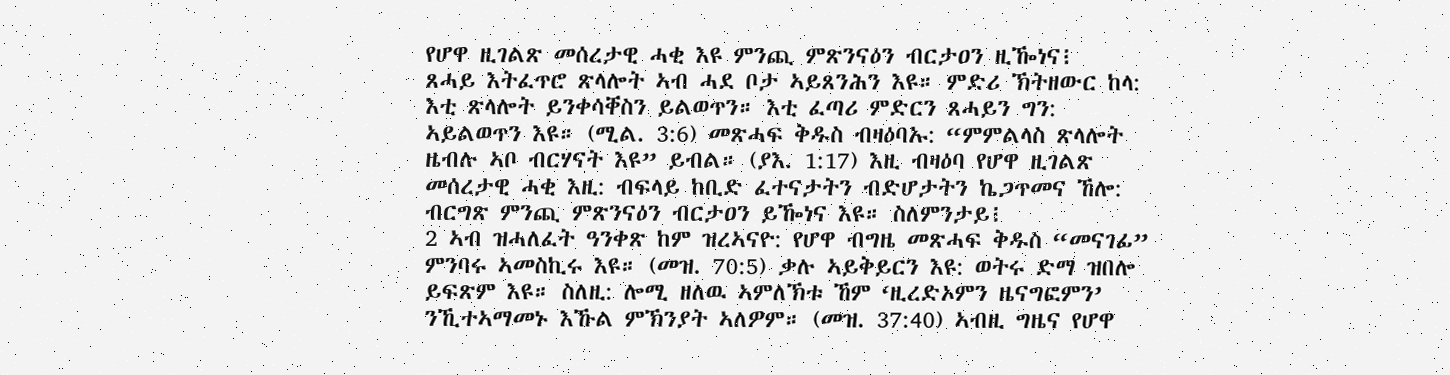የሆዋ ዚገልጽ መሰረታዊ ሓቂ እዩ ምንጪ ምጽንናዕን ብርታዐን ዚዀነና፧
ጸሓይ እትፈጥሮ ጽላሎት ኣብ ሓደ ቦታ ኣይጸንሕን እዩ። ምድሪ ኽትዘውር ከላ: እቲ ጽላሎት ይንቀሳቐስን ይልወጥን። እቲ ፈጣሪ ምድርን ጸሓይን ግን: ኣይልወጥን እዩ። (ሚል. 3:6) መጽሓፍ ቅዱስ ብዛዕባኡ: “ምምልላስ ጽላሎት ዜብሉ ኣቦ ብርሃናት እዩ” ይብል። (ያእ. 1:17) እዚ ብዛዕባ የሆዋ ዚገልጽ መሰረታዊ ሓቂ እዚ: ብፍላይ ከቢድ ፈተናታትን ብድሆታትን ኬጋጥመና ኸሎ: ብርግጽ ምንጪ ምጽንናዕን ብርታዐን ይዀነና እዩ። ስለምንታይ፧
2 ኣብ ዝሓለፈት ዓንቀጽ ከም ዝረኣናዮ: የሆዋ ብግዜ መጽሓፍ ቅዱስ “መናገፊ” ምንባሩ ኣመስኪሩ እዩ። (መዝ. 70:5) ቃሉ ኣይቅይርን እዩ: ወትሩ ድማ ዝበሎ ይፍጽም እዩ። ስለዚ: ሎሚ ዘለዉ ኣምለኽቱ ኸም ‘ዚረድኦምን ዜናግፎምን’ ንኺተኣማመኑ እኹል ምኽንያት ኣለዎም። (መዝ. 37:40) ኣብዚ ግዜና የሆዋ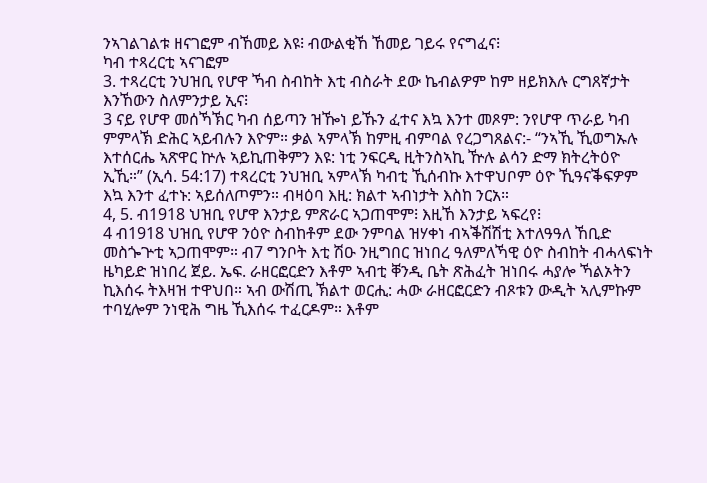ንኣገልገልቱ ዘናገፎም ብኸመይ እዩ፧ ብውልቂኸ ኸመይ ገይሩ የናግፈና፧
ካብ ተጻረርቲ ኣናገፎም
3. ተጻረርቲ ንህዝቢ የሆዋ ኻብ ስብከት እቲ ብስራት ደው ኬብልዎም ከም ዘይክእሉ ርግጸኛታት እንኸውን ስለምንታይ ኢና፧
3 ናይ የሆዋ መሰኻኽር ካብ ሰይጣን ዝዀነ ይኹን ፈተና እኳ እንተ መጾም: ንየሆዋ ጥራይ ካብ ምምላኽ ድሕር ኣይብሉን እዮም። ቃል ኣምላኽ ከምዚ ብምባል የረጋግጸልና:- “ንኣኺ ኺወግኡሉ እተሰርሔ ኣጽዋር ኵሉ ኣይኪጠቅምን እዩ: ነቲ ንፍርዲ ዚትንስኣኪ ዅሉ ልሳን ድማ ክትረትዕዮ ኢኺ።” (ኢሳ. 54:17) ተጻረርቲ ንህዝቢ ኣምላኽ ካብቲ ኺሰብኩ እተዋህቦም ዕዮ ኺዓናቕፍዎም እኳ እንተ ፈተኑ: ኣይሰለጦምን። ብዛዕባ እዚ: ክልተ ኣብነታት እስከ ንርአ።
4, 5. ብ1918 ህዝቢ የሆዋ እንታይ ምጽራር ኣጋጠሞም፧ እዚኸ እንታይ ኣፍረየ፧
4 ብ1918 ህዝቢ የሆዋ ንዕዮ ስብከቶም ደው ንምባል ዝሃቀነ ብኣቕሽሽቲ እተለዓዓለ ኸቢድ መስጐጕቲ ኣጋጠሞም። ብ7 ግንቦት እቲ ሽዑ ንዚግበር ዝነበረ ዓለምለኻዊ ዕዮ ስብከት ብሓላፍነት ዜካይድ ዝነበረ ጀይ. ኤፍ. ራዘርፎርድን እቶም ኣብቲ ቐንዲ ቤት ጽሕፈት ዝነበሩ ሓያሎ ኻልኦትን ኪእሰሩ ትእዛዝ ተዋህበ። ኣብ ውሽጢ ኽልተ ወርሒ: ሓው ራዘርፎርድን ብጾቱን ውዲት ኣሊምኩም ተባሂሎም ንነዊሕ ግዜ ኺእሰሩ ተፈርዶም። እቶም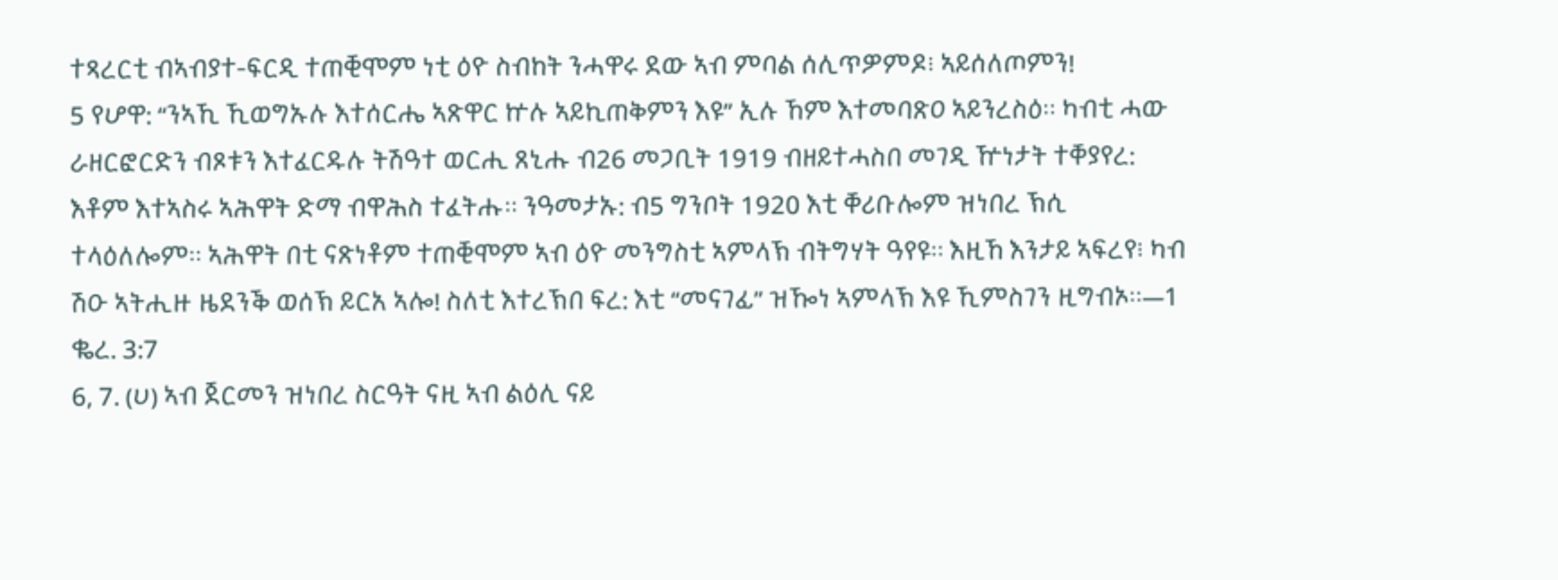ተጻረርቲ ብኣብያተ-ፍርዲ ተጠቒሞም ነቲ ዕዮ ስብከት ንሓዋሩ ደው ኣብ ምባል ሰሊጥዎምዶ፧ ኣይሰለጦምን!
5 የሆዋ: “ንኣኺ ኺወግኡሉ እተሰርሔ ኣጽዋር ኵሉ ኣይኪጠቅምን እዩ” ኢሉ ኸም እተመባጽዐ ኣይንረስዕ። ካብቲ ሓው ራዘርፎርድን ብጾቱን እተፈርዱሉ ትሽዓተ ወርሒ ጸኒሑ ብ26 መጋቢት 1919 ብዘይተሓስበ መገዲ ዅነታት ተቐያየረ: እቶም እተኣስሩ ኣሕዋት ድማ ብዋሕስ ተፈትሑ። ንዓመታኡ: ብ5 ግንቦት 1920 እቲ ቐሪቡሎም ዝነበረ ኽሲ ተላዕለሎም። ኣሕዋት በቲ ናጽነቶም ተጠቒሞም ኣብ ዕዮ መንግስቲ ኣምላኽ ብትግሃት ዓየዩ። እዚኸ እንታይ ኣፍረየ፧ ካብ ሽዑ ኣትሒዙ ዜደንቕ ወሰኽ ይርአ ኣሎ! ስለቲ እተረኽበ ፍረ: እቲ “መናገፊ” ዝዀነ ኣምላኽ እዩ ኺምስገን ዚግብኦ።—1 ቈረ. 3:7
6, 7. (ሀ) ኣብ ጀርመን ዝነበረ ስርዓት ናዚ ኣብ ልዕሊ ናይ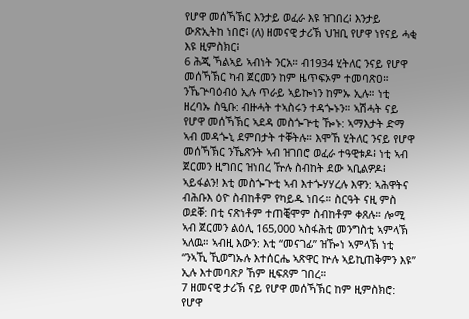የሆዋ መሰኻኽር እንታይ ወፈራ እዩ ዝገበረ፧ እንታይ ውጽኢትከ ነበሮ፧ (ለ) ዘመናዊ ታሪኽ ህዝቢ የሆዋ ነየናይ ሓቂ እዩ ዚምስክር፧
6 ሕጂ ኻልኣይ ኣብነት ንርአ። ብ1934 ሂትለር ንናይ የሆዋ መሰኻኽር ካብ ጀርመን ከም ዜጥፍኦም ተመባጽዐ። ንኼጕባዕብዕ ኢሉ ጥራይ ኣይኰነን ከምኡ ኢሉ። ነቲ ዘረባኡ ስዒቡ: ብዙሓት ተኣስሩን ተዳጐኑን። ኣሽሓት ናይ የሆዋ መሰኻኽር ኣደዳ መስጐጕቲ ዀኑ: ኣማእታት ድማ ኣብ መዳጐኒ ደምበታት ተቐትሉ። እሞኸ ሂትለር ንናይ የሆዋ መሰኻኽር ንኼጽንት ኣብ ዝገበሮ ወፈራ ተዓዊቱዶ፧ ነቲ ኣብ ጀርመን ዚግበር ዝነበረ ዅሉ ስብከት ደው ኣቢልዎዶ፧ ኣይፋልን! እቲ መስጐጕቲ ኣብ እተጐሃሃረሉ እዋን: ኣሕዋትና ብሕቡእ ዕዮ ስብከቶም የካይዱ ነበሩ። ስርዓት ናዚ ምስ ወደቐ: በቲ ናጽነቶም ተጠቒሞም ስብከቶም ቀጸሉ። ሎሚ ኣብ ጀርመን ልዕሊ 165,000 ኣስፋሕቲ መንግስቲ ኣምላኽ ኣለዉ። ኣብዚ እውን: እቲ “መናገፊ” ዝዀነ ኣምላኽ ነቲ “ንኣኺ ኺወግኡሉ እተሰርሔ ኣጽዋር ኵሉ ኣይኪጠቅምን እዩ” ኢሉ እተመባጽዖ ኸም ዚፍጸም ገበረ።
7 ዘመናዊ ታሪኽ ናይ የሆዋ መሰኻኽር ከም ዚምስክሮ: የሆዋ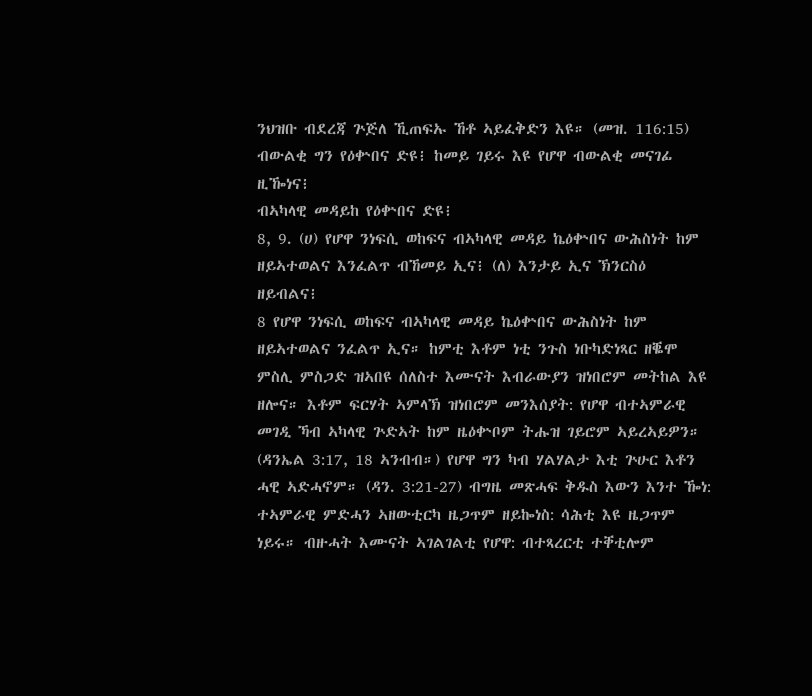ንህዝቡ ብደረጃ ጕጅለ ኺጠፍኡ ኸቶ ኣይፈቅድን እዩ። (መዝ. 116:15) ብውልቂ ግን የዕቍበና ድዩ፧ ከመይ ገይሩ እዩ የሆዋ ብውልቂ መናገፊ ዚዀነና፧
ብኣካላዊ መዳይከ የዕቍበና ድዩ፧
8, 9. (ሀ) የሆዋ ንነፍሲ ወከፍና ብኣካላዊ መዳይ ኬዕቍበና ውሕስነት ከም ዘይኣተወልና እንፈልጥ ብኸመይ ኢና፧ (ለ) እንታይ ኢና ኽንርስዕ ዘይብልና፧
8 የሆዋ ንነፍሲ ወከፍና ብኣካላዊ መዳይ ኬዕቍበና ውሕስነት ከም ዘይኣተወልና ንፈልጥ ኢና። ከምቲ እቶም ነቲ ንጉስ ነቡካድነጻር ዘቘሞ ምስሊ ምስጋድ ዝኣበዩ ሰለስተ እሙናት እብራውያን ዝነበሮም መትከል እዩ ዘሎና። እቶም ፍርሃት ኣምላኽ ዝነበሮም መንእሰያት: የሆዋ ብተኣምራዊ መገዲ ኻብ ኣካላዊ ጕድኣት ከም ዜዕቍቦም ትሑዝ ገይሮም ኣይረኣይዎን። (ዳንኤል 3:17, 18 ኣንብብ።) የሆዋ ግን ካብ ሃልሃልታ እቲ ጕሁር እቶን ሓዊ ኣድሓኖም። (ዳን. 3:21-27) ብግዜ መጽሓፍ ቅዱስ እውን እንተ ዀነ: ተኣምራዊ ምድሓን ኣዘውቲርካ ዜጋጥም ዘይኰነስ: ሳሕቲ እዩ ዜጋጥም ነይሩ። ብዙሓት እሙናት ኣገልገልቲ የሆዋ: ብተጻረርቲ ተቐቲሎም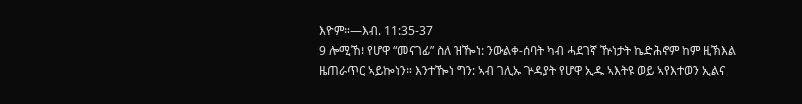እዮም።—እብ. 11:35-37
9 ሎሚኸ፧ የሆዋ “መናገፊ” ስለ ዝዀነ: ንውልቀ-ሰባት ካብ ሓደገኛ ዅነታት ኬድሕኖም ከም ዚኽእል ዜጠራጥር ኣይኰነን። እንተዀነ ግን: ኣብ ገሊኡ ጕዳያት የሆዋ ኢዱ ኣእትዩ ወይ ኣየእተወን ኢልና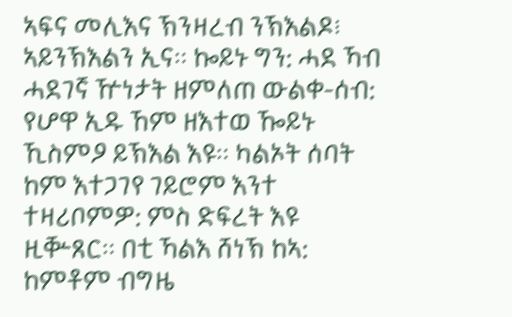ኣፍና መሊእና ኽንዛረብ ንኽእልዶ፧ ኣይንኽእልን ኢና። ኰይኑ ግን: ሓደ ኻብ ሓደገኛ ዅነታት ዘምለጠ ውልቀ-ሰብ: የሆዋ ኢዱ ኸም ዘእተወ ዀይኑ ኺስምዖ ይኽእል እዩ። ካልኦት ሰባት ከም እተጋገየ ገይሮም እንተ ተዛሪቦምዎ: ምስ ድፍረት እዩ ዚቝጸር። በቲ ኻልእ ሸነኽ ከኣ: ከምቶም ብግዜ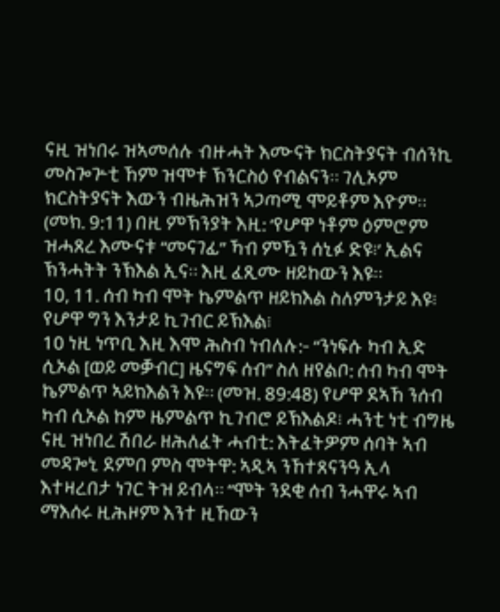ናዚ ዝነበሩ ዝኣመሰሉ ብዙሓት እሙናት ክርስትያናት ብሰንኪ መስጐጕቲ ኸም ዝሞቱ ኽንርስዕ የብልናን። ገሊኦም ክርስትያናት እውን ብዜሕዝን ኣጋጣሚ ሞይቶም እዮም። (መክ. 9:11) በዚ ምኽንያት እዚ: ‘የሆዋ ነቶም ዕምሮም ዝሓጸረ እሙናቱ “መናገፊ” ኻብ ምዃን ሰኒፉ ድዩ፧’ ኢልና ኽንሓትት ንኽእል ኢና። እዚ ፈጺሙ ዘይከውን እዩ።
10, 11. ሰብ ካብ ሞት ኬምልጥ ዘይክእል ስለምንታይ እዩ፧ የሆዋ ግን እንታይ ኪገብር ይኽእል፧
10 ነዚ ነጥቢ እዚ እሞ ሕስብ ነብለሉ:- “ንነፍሱ ካብ ኢድ ሲኦል [ወይ መቓብር] ዜናግፍ ሰብ” ስለ ዘየልቦ: ሰብ ካብ ሞት ኬምልጥ ኣይክእልን እዩ። (መዝ. 89:48) የሆዋ ደኣኸ ንሰብ ካብ ሲኦል ከም ዜምልጥ ኪገብሮ ይኽእልዶ፧ ሓንቲ ነቲ ብግዜ ናዚ ዝነበረ ሽበራ ዘሕለፈት ሓብቲ: እትፈትዎም ሰባት ኣብ መዳጐኒ ደምበ ምስ ሞትዋ: ኣዲኣ ንኸተጸናንዓ ኢላ እተዛረበታ ነገር ትዝ ይብላ። “ሞት ንደቂ ሰብ ንሓዋሩ ኣብ ማእሰሩ ዚሕዞም እንተ ዚኸውን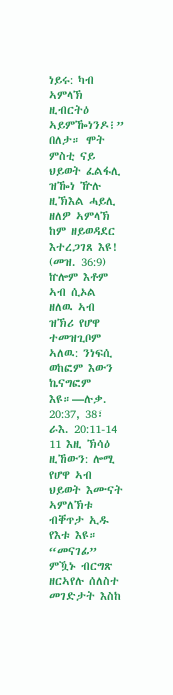ነይሩ: ካብ ኣምላኽ ዚብርትዕ ኣይምዀነንዶ፧” በለታ። ሞት ምስቲ ናይ ህይወት ፈልፋሊ ዝዀነ ዅሉ ዚኽእል ሓይሊ ዘለዎ ኣምላኽ ከም ዘይወዳደር እተረጋገጸ እዩ! (መዝ. 36:9) ኵሎም እቶም ኣብ ሲኦል ዘለዉ ኣብ ዝኽሪ የሆዋ ተመዝጊቦም ኣለዉ: ንነፍሲ ወከፎም እውን ኬናግፎም እዩ።—ሉቃ. 20:37, 38፣ ራእ. 20:11-14
11 እዚ ኽሳዕ ዚኸውን: ሎሚ የሆዋ ኣብ ህይወት እሙናት ኣምለኽቱ ብቐጥታ ኢዱ የእቱ እዩ። “መናገፊ” ምዃኑ ብርግጽ ዘርኣየሉ ሰለስተ መገድታት እስከ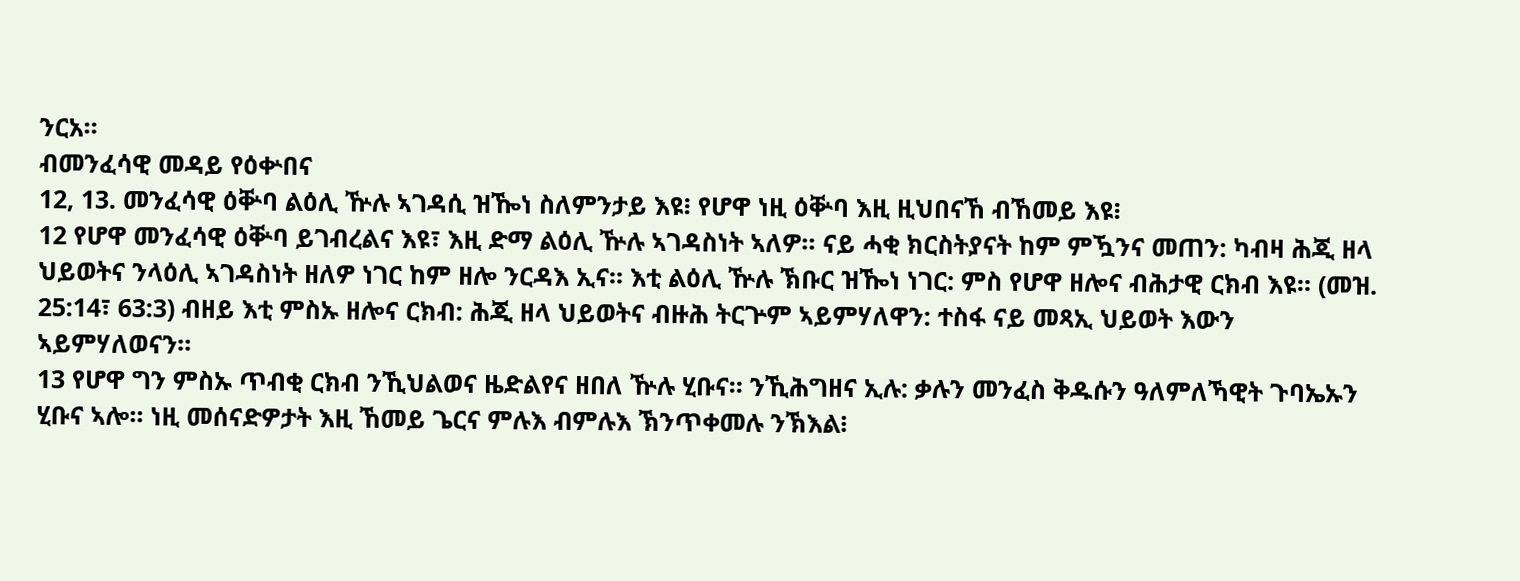ንርአ።
ብመንፈሳዊ መዳይ የዕቍበና
12, 13. መንፈሳዊ ዕቝባ ልዕሊ ዅሉ ኣገዳሲ ዝዀነ ስለምንታይ እዩ፧ የሆዋ ነዚ ዕቝባ እዚ ዚህበናኸ ብኸመይ እዩ፧
12 የሆዋ መንፈሳዊ ዕቝባ ይገብረልና እዩ፣ እዚ ድማ ልዕሊ ዅሉ ኣገዳስነት ኣለዎ። ናይ ሓቂ ክርስትያናት ከም ምዃንና መጠን: ካብዛ ሕጂ ዘላ ህይወትና ንላዕሊ ኣገዳስነት ዘለዎ ነገር ከም ዘሎ ንርዳእ ኢና። እቲ ልዕሊ ዅሉ ኽቡር ዝዀነ ነገር: ምስ የሆዋ ዘሎና ብሕታዊ ርክብ እዩ። (መዝ. 25:14፣ 63:3) ብዘይ እቲ ምስኡ ዘሎና ርክብ: ሕጂ ዘላ ህይወትና ብዙሕ ትርጕም ኣይምሃለዋን: ተስፋ ናይ መጻኢ ህይወት እውን ኣይምሃለወናን።
13 የሆዋ ግን ምስኡ ጥብቂ ርክብ ንኺህልወና ዜድልየና ዘበለ ዅሉ ሂቡና። ንኺሕግዘና ኢሉ: ቃሉን መንፈስ ቅዱሱን ዓለምለኻዊት ጉባኤኡን ሂቡና ኣሎ። ነዚ መሰናድዎታት እዚ ኸመይ ጌርና ምሉእ ብምሉእ ኽንጥቀመሉ ንኽእል፧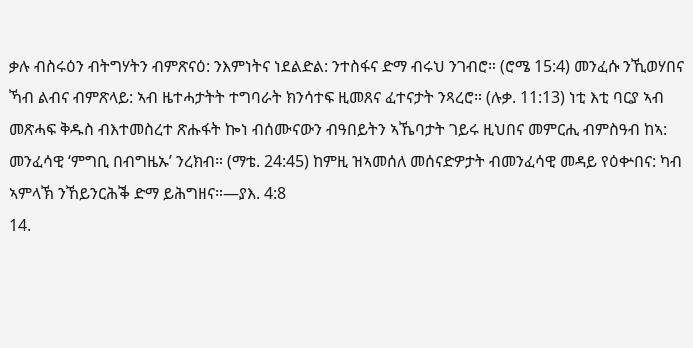ቃሉ ብስሩዕን ብትግሃትን ብምጽናዕ: ንእምነትና ነደልድል: ንተስፋና ድማ ብሩህ ንገብሮ። (ሮሜ 15:4) መንፈሱ ንኺወሃበና ኻብ ልብና ብምጽላይ: ኣብ ዜተሓታትት ተግባራት ክንሳተፍ ዚመጸና ፈተናታት ንጻረሮ። (ሉቃ. 11:13) ነቲ እቲ ባርያ ኣብ መጽሓፍ ቅዱስ ብእተመስረተ ጽሑፋት ኰነ ብሰሙናውን ብዓበይትን ኣኼባታት ገይሩ ዚህበና መምርሒ ብምስዓብ ከኣ: መንፈሳዊ ‘ምግቢ በብግዜኡ’ ንረክብ። (ማቴ. 24:45) ከምዚ ዝኣመሰለ መሰናድዎታት ብመንፈሳዊ መዳይ የዕቍበና: ካብ ኣምላኽ ንኸይንርሕቕ ድማ ይሕግዘና።—ያእ. 4:8
14.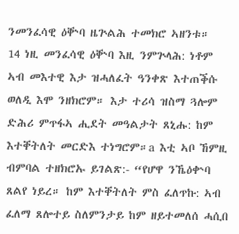ንመንፈሳዊ ዕቝባ ዜጕልሕ ተመክሮ ኣዘንቱ።
14 ነዚ መንፈሳዊ ዕቝባ እዚ ንምጕላሕ: ነቶም ኣብ መእተዊ እታ ዝሓለፈት ዓንቀጽ እተጠቕሱ ወለዲ እሞ ንዘክሮም። እታ ተሪሳ ዝስማ ጓሎም ድሕሪ ምጥፋኣ ሒደት መዓልታት ጸኒሑ: ከም እተቐትለት መርድእ ተነግሮም።a እቲ ኣቦ ኸምዚ ብምባል ተዘክሮኡ ይገልጽ:- “የሆዋ ንኼዕቍባ ጸልየ ነይረ። ከም እተቐትለት ምስ ፈለጥኩ: ኣብ ፈለማ ጸሎተይ ስለምንታይ ከም ዘይተመለሰ ሓሲበ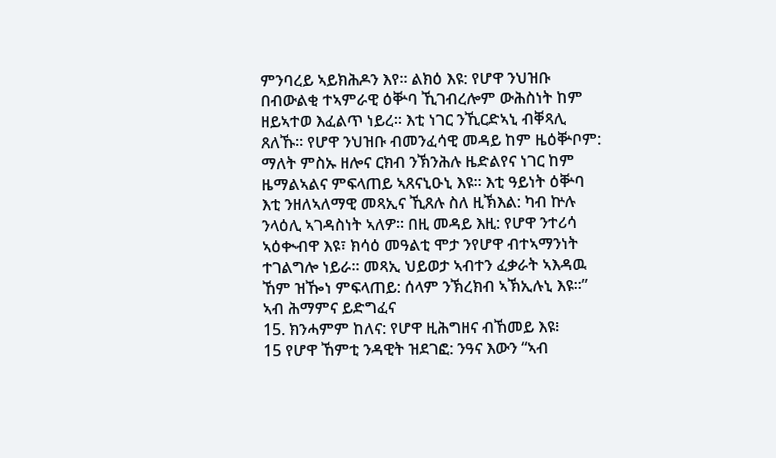ምንባረይ ኣይክሕዶን እየ። ልክዕ እዩ: የሆዋ ንህዝቡ በብውልቂ ተኣምራዊ ዕቝባ ኺገብረሎም ውሕስነት ከም ዘይኣተወ እፈልጥ ነይረ። እቲ ነገር ንኺርድኣኒ ብቐጻሊ ጸለኹ። የሆዋ ንህዝቡ ብመንፈሳዊ መዳይ ከም ዜዕቝቦም: ማለት ምስኡ ዘሎና ርክብ ንኽንሕሉ ዜድልየና ነገር ከም ዜማልኣልና ምፍላጠይ ኣጸናኒዑኒ እዩ። እቲ ዓይነት ዕቝባ እቲ ንዘለኣለማዊ መጻኢና ኺጸሉ ስለ ዚኽእል: ካብ ኵሉ ንላዕሊ ኣገዳስነት ኣለዎ። በዚ መዳይ እዚ: የሆዋ ንተሪሳ ኣዕቊብዋ እዩ፣ ክሳዕ መዓልቲ ሞታ ንየሆዋ ብተኣማንነት ተገልግሎ ነይራ። መጻኢ ህይወታ ኣብተን ፈቃራት ኣእዳዉ ኸም ዝዀነ ምፍላጠይ: ሰላም ንኽረክብ ኣኽኢሉኒ እዩ።”
ኣብ ሕማምና ይድግፈና
15. ክንሓምም ከለና: የሆዋ ዚሕግዘና ብኸመይ እዩ፧
15 የሆዋ ኸምቲ ንዳዊት ዝደገፎ: ንዓና እውን “ኣብ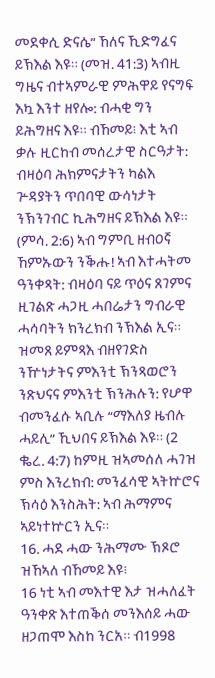መደቀሲ ድናሴ” ኸለና ኺድግፈና ይኽእል እዩ። (መዝ. 41:3) ኣብዚ ግዜና ብተኣምራዊ ምሕዋይ የናግፍ እኳ እንተ ዘየሎ: ብሓቂ ግን ይሕግዘና እዩ። ብኸመይ፧ እቲ ኣብ ቃሉ ዚርከብ መሰረታዊ ስርዓታት: ብዛዕባ ሕክምናታትን ካልእ ጕዳያትን ጥበባዊ ውሳነታት ንኽንገብር ኪሕግዘና ይኽእል እዩ። (ምሳ. 2:6) ኣብ ግምቢ ዘብዐኛ ኸምኡውን ንቕሑ! ኣብ እተሓትመ ዓንቀጻት: ብዛዕባ ናይ ጥዕና ጸገምና ዚገልጽ ሓጋዚ ሓበሬታን ግብራዊ ሓሳባትን ክንረክብ ንኽእል ኢና። ዝመጸ ይምጻእ ብዘየገድስ ንዅነታትና ምእንቲ ኽንጻወሮን ንጽህናና ምእንቲ ኽንሕሉን: የሆዋ ብመንፈሱ ኣቢሉ “ማእለያ ዜብሉ ሓይሊ” ኺህበና ይኽእል እዩ። (2 ቈረ. 4:7) ከምዚ ዝኣመሰለ ሓገዝ ምስ እንረክብ: መንፈሳዊ ኣትኵሮና ኽሳዕ እንስሕት: ኣብ ሕማምና ኣይነተኵርን ኢና።
16. ሓደ ሓው ንሕማሙ ኽጾሮ ዝኸኣለ ብኸመይ እዩ፧
16 ነቲ ኣብ መእተዊ እታ ዝሓለፈት ዓንቀጽ እተጠቕሰ መንእሰይ ሓው ዘጋጠሞ እስከ ንርአ። ብ1998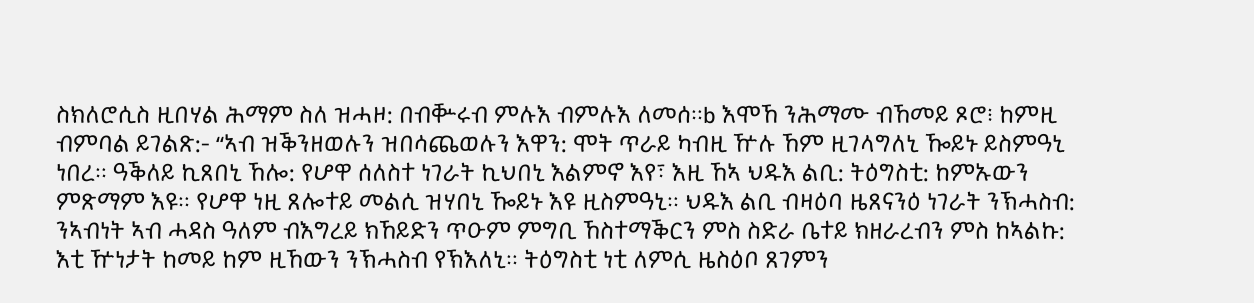ስክለሮሲስ ዚበሃል ሕማም ስለ ዝሓዞ: በብቝሩብ ምሉእ ብምሉእ ለመሰ።b እሞኸ ንሕማሙ ብኸመይ ጾሮ፧ ከምዚ ብምባል ይገልጽ:- “ኣብ ዝቕንዘወሉን ዝበሳጨወሉን እዋን: ሞት ጥራይ ካብዚ ዅሉ ኸም ዚገላግለኒ ዀይኑ ይስምዓኒ ነበረ። ዓቕለይ ኪጸበኒ ኸሎ: የሆዋ ሰለስተ ነገራት ኪህበኒ እልምኖ እየ፣ እዚ ኸኣ ህዱእ ልቢ: ትዕግስቲ: ከምኡውን ምጽማም እዩ። የሆዋ ነዚ ጸሎተይ መልሲ ዝሃበኒ ዀይኑ እዩ ዚስምዓኒ። ህዱእ ልቢ ብዛዕባ ዜጸናንዕ ነገራት ንኽሓስብ: ንኣብነት ኣብ ሓዳስ ዓለም ብእግረይ ክኸይድን ጥዑም ምግቢ ኸስተማቕርን ምስ ስድራ ቤተይ ክዘራረብን ምስ ከኣልኩ: እቲ ዅነታት ከመይ ከም ዚኸውን ንኽሓስብ የኽእለኒ። ትዕግስቲ ነቲ ለምሲ ዜስዕቦ ጸገምን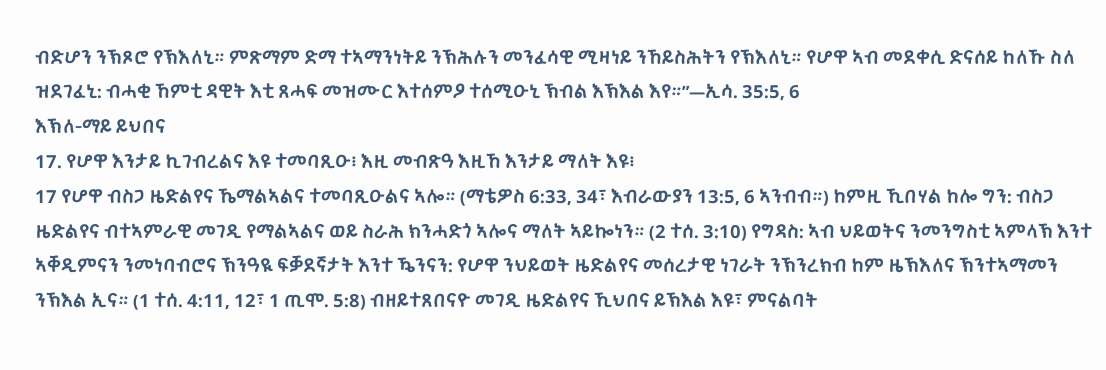ብድሆን ንኽጾሮ የኽእለኒ። ምጽማም ድማ ተኣማንነትይ ንኽሕሉን መንፈሳዊ ሚዛነይ ንኸይስሕትን የኽእለኒ። የሆዋ ኣብ መደቀሲ ድናሰይ ከለኹ ስለ ዝደገፈኒ: ብሓቂ ኸምቲ ዳዊት እቲ ጸሓፍ መዝሙር እተሰምዖ ተሰሚዑኒ ኽብል እኽእል እየ።”—ኢሳ. 35:5, 6
እኽለ-ማይ ይህበና
17. የሆዋ እንታይ ኪገብረልና እዩ ተመባጺዑ፧ እዚ መብጽዓ እዚኸ እንታይ ማለት እዩ፧
17 የሆዋ ብስጋ ዜድልየና ኼማልኣልና ተመባጺዑልና ኣሎ። (ማቴዎስ 6:33, 34፣ እብራውያን 13:5, 6 ኣንብብ።) ከምዚ ኺበሃል ከሎ ግን: ብስጋ ዜድልየና ብተኣምራዊ መገዲ የማልኣልና ወይ ስራሕ ክንሓድጎ ኣሎና ማለት ኣይኰነን። (2 ተሰ. 3:10) የግዳስ: ኣብ ህይወትና ንመንግስቲ ኣምላኽ እንተ ኣቐዲምናን ንመነባብሮና ኽንዓዪ ፍቓደኛታት እንተ ዄንናን: የሆዋ ንህይወት ዜድልየና መሰረታዊ ነገራት ንኽንረክብ ከም ዜኽእለና ኽንተኣማመን ንኽእል ኢና። (1 ተሰ. 4:11, 12፣ 1 ጢሞ. 5:8) ብዘይተጸበናዮ መገዲ ዜድልየና ኺህበና ይኽእል እዩ፣ ምናልባት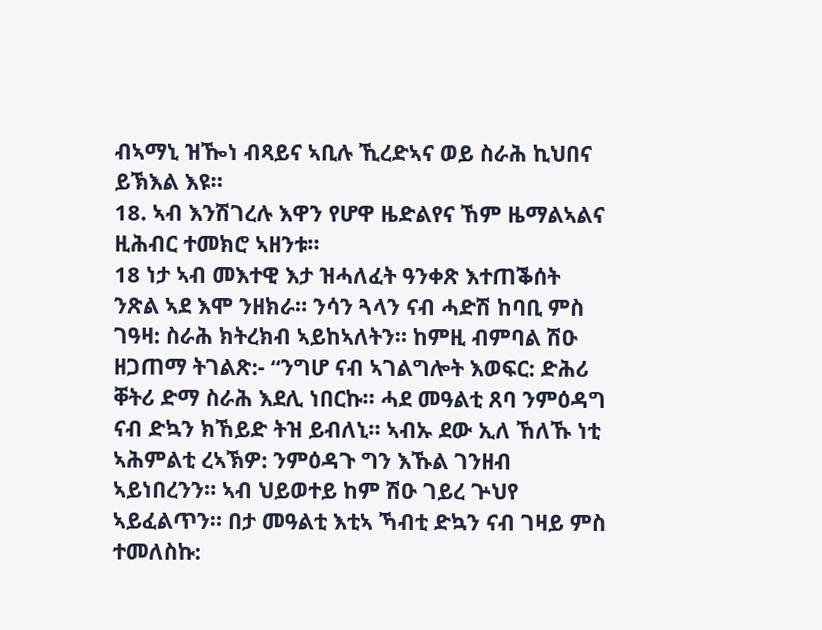ብኣማኒ ዝዀነ ብጻይና ኣቢሉ ኺረድኣና ወይ ስራሕ ኪህበና ይኽእል እዩ።
18. ኣብ እንሽገረሉ እዋን የሆዋ ዜድልየና ኸም ዜማልኣልና ዚሕብር ተመክሮ ኣዘንቱ።
18 ነታ ኣብ መእተዊ እታ ዝሓለፈት ዓንቀጽ እተጠቕሰት ንጽል ኣደ እሞ ንዘክራ። ንሳን ጓላን ናብ ሓድሽ ከባቢ ምስ ገዓዛ: ስራሕ ክትረክብ ኣይከኣለትን። ከምዚ ብምባል ሽዑ ዘጋጠማ ትገልጽ:- “ንግሆ ናብ ኣገልግሎት እወፍር: ድሕሪ ቐትሪ ድማ ስራሕ እደሊ ነበርኩ። ሓደ መዓልቲ ጸባ ንምዕዳግ ናብ ድኳን ክኸይድ ትዝ ይብለኒ። ኣብኡ ደው ኢለ ኸለኹ ነቲ ኣሕምልቲ ረኣኽዎ: ንምዕዳጉ ግን እኹል ገንዘብ ኣይነበረንን። ኣብ ህይወተይ ከም ሽዑ ገይረ ጕህየ ኣይፈልጥን። በታ መዓልቲ እቲኣ ኻብቲ ድኳን ናብ ገዛይ ምስ ተመለስኩ: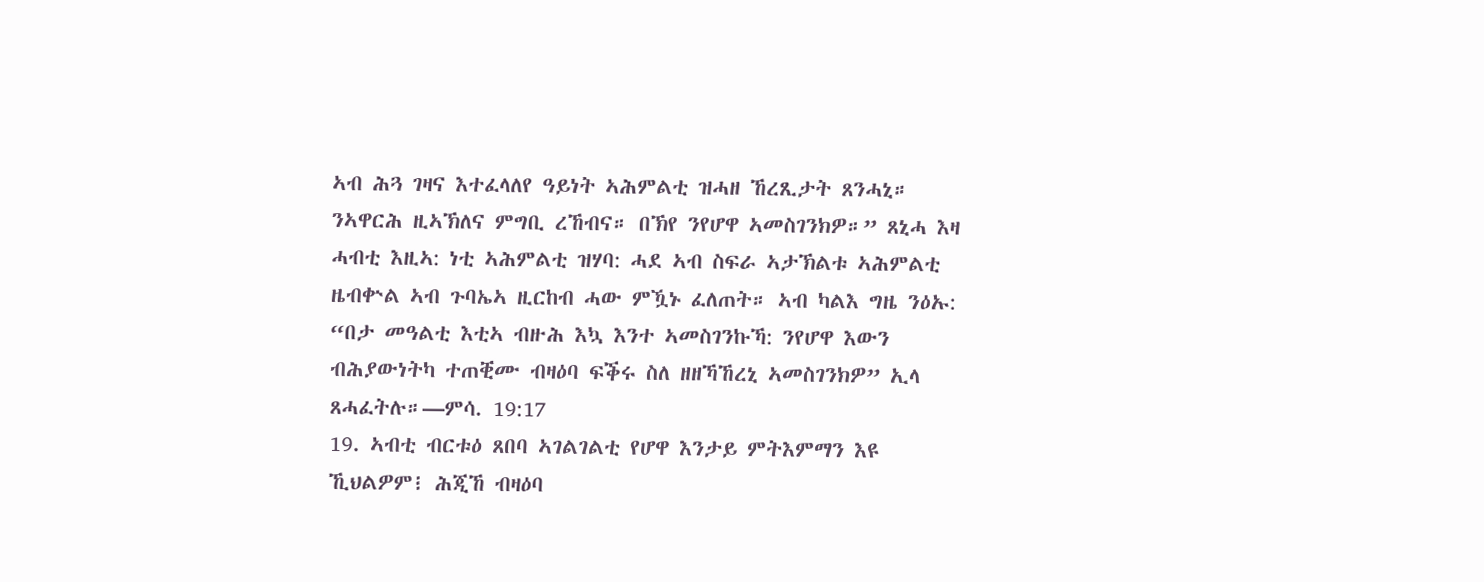ኣብ ሕጓ ገዛና እተፈላለየ ዓይነት ኣሕምልቲ ዝሓዘ ኸረጺታት ጸንሓኒ። ንኣዋርሕ ዚኣኽለና ምግቢ ረኸብና። በኽየ ንየሆዋ ኣመስገንክዎ።” ጸኒሓ እዛ ሓብቲ እዚኣ: ነቲ ኣሕምልቲ ዝሃባ: ሓደ ኣብ ስፍራ ኣታኽልቱ ኣሕምልቲ ዜብቍል ኣብ ጉባኤኣ ዚርከብ ሓው ምዃኑ ፈለጠት። ኣብ ካልእ ግዜ ንዕኡ: “በታ መዓልቲ እቲኣ ብዙሕ እኳ እንተ ኣመስገንኩኻ: ንየሆዋ እውን ብሕያውነትካ ተጠቒሙ ብዛዕባ ፍቕሩ ስለ ዘዘኻኸረኒ ኣመስገንክዎ” ኢላ ጸሓፈትሉ።—ምሳ. 19:17
19. ኣብቲ ብርቱዕ ጸበባ ኣገልገልቲ የሆዋ እንታይ ምትእምማን እዩ ኺህልዎም፧ ሕጂኸ ብዛዕባ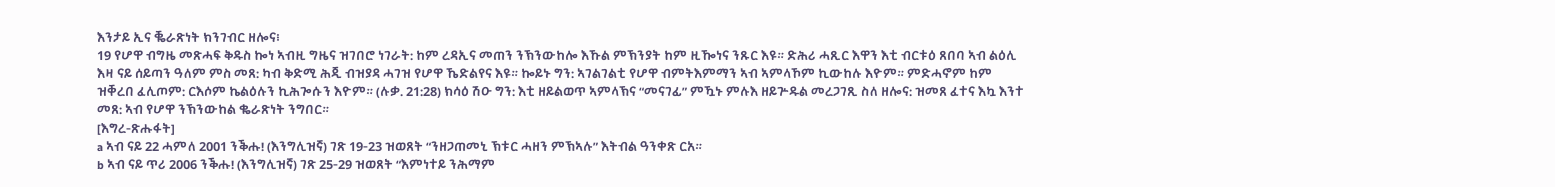እንታይ ኢና ቘራጽነት ክንገብር ዘሎና፧
19 የሆዋ ብግዜ መጽሓፍ ቅዱስ ኰነ ኣብዚ ግዜና ዝገበሮ ነገራት: ከም ረዳኢና መጠን ንኽንውከሎ እኹል ምኽንያት ከም ዚዀነና ንጹር እዩ። ድሕሪ ሓጺር እዋን እቲ ብርቱዕ ጸበባ ኣብ ልዕሊ እዛ ናይ ሰይጣን ዓለም ምስ መጸ: ካብ ቅድሚ ሕጂ ብዝያዳ ሓገዝ የሆዋ ኼድልየና እዩ። ኰይኑ ግን: ኣገልገልቲ የሆዋ ብምትእምማን ኣብ ኣምላኾም ኪውከሉ እዮም። ምድሓኖም ከም ዝቐረበ ፈሊጦም: ርእሶም ኬልዕሉን ኪሕጐሱን እዮም። (ሉቃ. 21:28) ክሳዕ ሽዑ ግን: እቲ ዘይልወጥ ኣምላኽና “መናገፊ” ምዃኑ ምሉእ ዘይጕዱል መረጋገጺ ስለ ዘሎና: ዝመጸ ፈተና እኳ እንተ መጸ: ኣብ የሆዋ ንኽንውከል ቈራጽነት ንግበር።
[እግረ-ጽሑፋት]
a ኣብ ናይ 22 ሓምለ 2001 ንቕሑ! (እንግሊዝኛ) ገጽ 19-23 ዝወጸት “ንዘጋጠመኒ ኽቱር ሓዘን ምኽኣሉ” እትብል ዓንቀጽ ርአ።
b ኣብ ናይ ጥሪ 2006 ንቕሑ! (እንግሊዝኛ) ገጽ 25-29 ዝወጸት “እምነተይ ንሕማም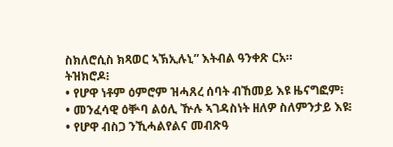ስክለሮሲስ ክጻወር ኣኽኢሉኒ” እትብል ዓንቀጽ ርአ።
ትዝክሮዶ፧
• የሆዋ ነቶም ዕምሮም ዝሓጸረ ሰባት ብኸመይ እዩ ዜናግፎም፧
• መንፈሳዊ ዕቝባ ልዕሊ ዅሉ ኣገዳስነት ዘለዎ ስለምንታይ እዩ፧
• የሆዋ ብስጋ ንኺሓልየልና መብጽዓ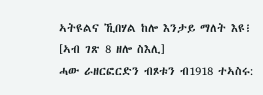ኣትዩልና ኺበሃል ከሎ እንታይ ማለት እዩ፧
[ኣብ ገጽ 8 ዘሎ ስእሊ]
ሓው ራዘርፎርድን ብጾቱን ብ1918 ተኣስሩ: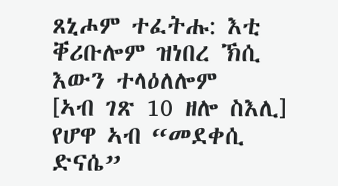ጸኒሖም ተፈትሑ: እቲ ቐሪቡሎም ዝነበረ ኽሲ እውን ተላዕለሎም
[ኣብ ገጽ 10 ዘሎ ስእሊ]
የሆዋ ኣብ “መደቀሲ ድናሴ”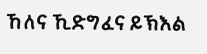ኸለና ኺድግፈና ይኽእል